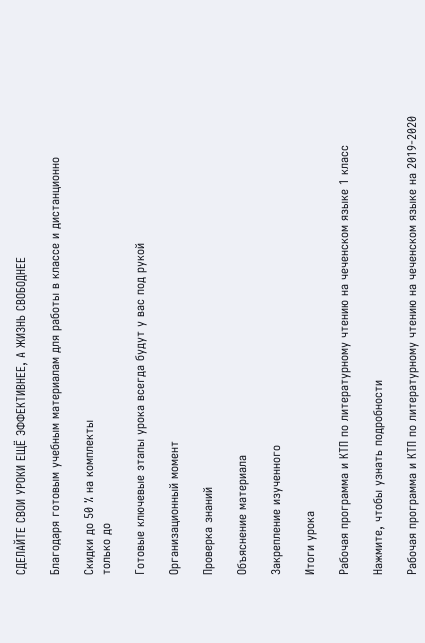СДЕЛАЙТЕ СВОИ УРОКИ ЕЩЁ ЭФФЕКТИВНЕЕ, А ЖИЗНЬ СВОБОДНЕЕ

Благодаря готовым учебным материалам для работы в классе и дистанционно

Скидки до 50 % на комплекты
только до

Готовые ключевые этапы урока всегда будут у вас под рукой

Организационный момент

Проверка знаний

Объяснение материала

Закрепление изученного

Итоги урока

Рабочая программа и КТП по литературному чтению на чеченском языке 1 класс

Нажмите, чтобы узнать подробности

Рабочая программа и КТП по литературному чтению на чеченском языке на 2019-2020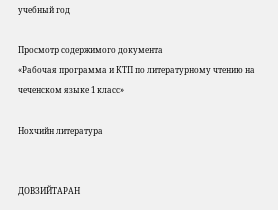учебный год

Просмотр содержимого документа
«Рабочая программа и КТП по литературному чтению на чеченском языке 1 класс»

Нохчийн литература


ДОВЗИЙТАРАН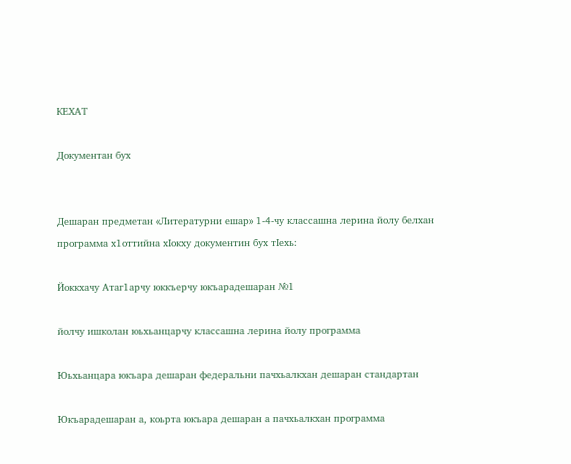КЕХАТ

Документан бух


Дешаран предметан «Литературни ешар» 1-4-чу классашна лерина йолу белхан программа х1оттийна хIокху документин бух тIехь:

Йоккхачу Атаг1арчу юккъерчу юкъарадешаран №1

йолчу ишколан юьхьанцарчу классашна лерина йолу программа

Юьхьанцара юкъара дешаран федеральни пачхьалкхан дешаран стандартан

Юкъарадешаран а, коьрта юкъара дешаран а пачхьалкхан программа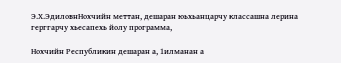Э.Х.ЭдиловнНохчийн меттан, дешаран юьхьанцарчу классашна лерина герггарчу хьесапехь йолу программа,

Нохчийн Республикин дешаран а, 1илманан а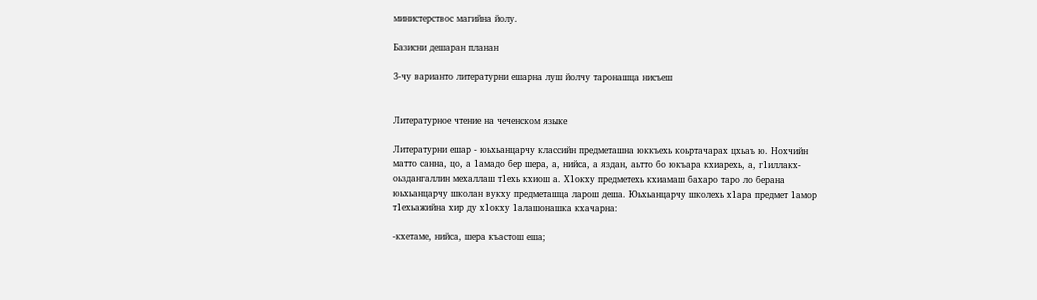министерствос магийна йолу.

Базисни дешаран планан

3-чу варианто литературни ешарна луш йолчу таронашца нисъеш


Литературное чтение на чеченском языке

Литературни ешар - юьхьанцарчу классийн предметашна юккъехь коьртачарах цхьаъ ю. Нохчийн матто санна, цо, а 1амадо бер шера, а, нийса, а яздан, аьтто бо юкъара кхиарехь, а, г1иллакх-оьздангаллин мехаллаш т1ехь кхиош а. Х1окху предметехь кхиамаш бахаро таро ло берана юьхьанцарчу школан вукху предметашца ларош деша. Юьхьанцарчу школехь х1ара предмет 1амор т1ехьажийна хир ду х1окху 1алашонашка кхачарна:

-кхетаме, нийса, шера къастош еша;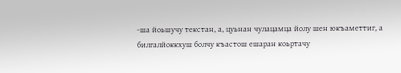-ша йоьшучу текстан, а, цуьнан чулацамца йолу шен юкъаметтиг, а билгалйоккхуш болчу къастош ешаран коьртачу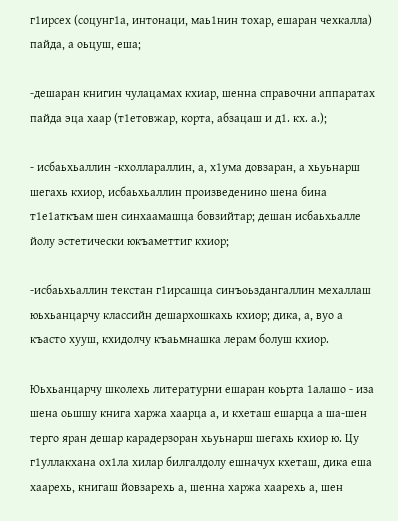г1ирсех (соцунг1а, интонаци, маь1нин тохар, ешаран чехкалла) пайда, а оьцуш, еша;

-дешаран книгин чулацамах кхиар, шенна справочни аппаратах пайда эца хаар (т1етовжар, корта, абзацаш и д1. кх. а.);

- исбаьхьаллин -кхоллараллин, а, х1ума довзаран, а хьуьнарш шегахь кхиор, исбаьхьаллин произведенино шена бина т1е1аткъам шен синхаамашца бовзийтар; дешан исбаьхьалле йолу эстетически юкъаметтиг кхиор;

-исбаьхьаллин текстан г1ирсашца синъоьздангаллин мехаллаш юьхьанцарчу классийн дешархошкахь кхиор; дика, а, вуо а къасто хууш, кхидолчу къаьмнашка лерам болуш кхиор.

Юьхьанцарчу школехь литературни ешаран коьрта 1алашо - иза шена оьшшу книга харжа хаарца а, и кхеташ ешарца а ша-шен терго яран дешар карадерзоран хьуьнарш шегахь кхиор ю. Цу г1уллакхана ох1ла хилар билгалдолу ешначух кхеташ, дика еша хаарехь, книгаш йовзарехь а, шенна харжа хаарехь а, шен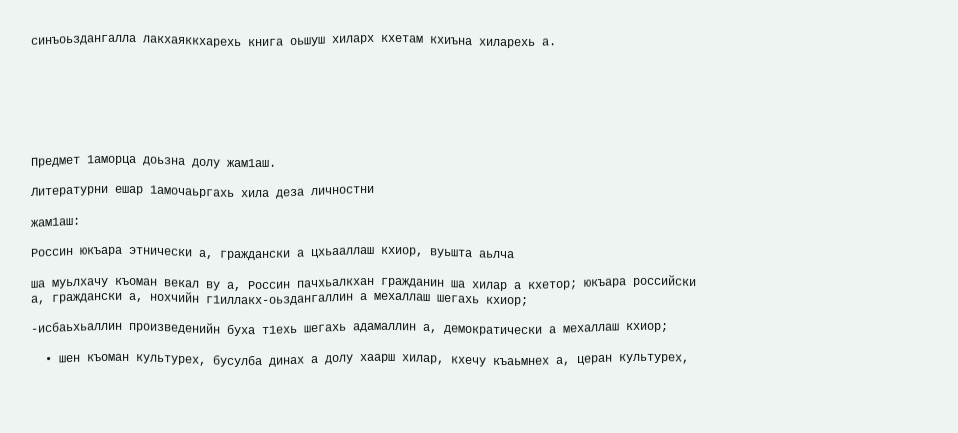синъоьздангалла лакхаяккхарехь книга оьшуш хиларх кхетам кхиъна хиларехь а.







Предмет 1аморца доьзна долу жам1аш.

Литературни ешар 1амочаьргахь хила деза личностни

жам1аш:

Россин юкъара этнически а, граждански а цхьааллаш кхиор, вуьшта аьлча

ша муьлхачу къоман векал ву а, Россин пачхьалкхан гражданин ша хилар а кхетор; юкъара российски а, граждански а, нохчийн г1иллакх-оьздангаллин а мехаллаш шегахь кхиор;

-исбаьхьаллин произведенийн буха т1ехь шегахь адамаллин а, демократически а мехаллаш кхиор;

  • шен къоман культурех, бусулба динах а долу хаарш хилар, кхечу къаьмнех а, церан культурех,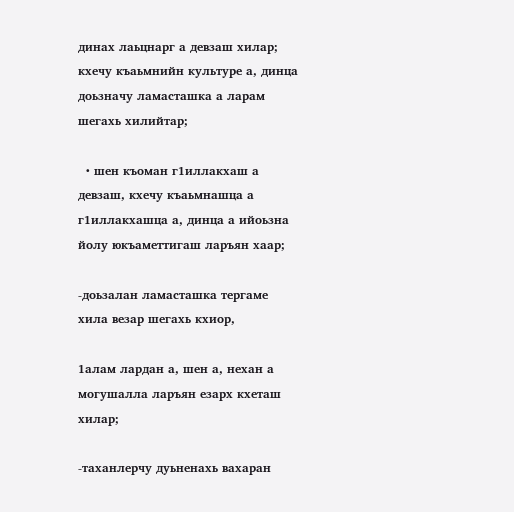динах лаьцнарг а девзаш хилар; кхечу къаьмнийн культуре а, динца доьзначу ламасташка а ларам шегахь хилийтар;

  • шен къоман г1иллакхаш а девзаш, кхечу къаьмнашца а г1иллакхашца а, динца а ийоьзна йолу юкъаметтигаш ларъян хаар;

-доьзалан ламасташка тергаме хила везар шегахь кхиор,

1алам лардан а, шен а, нехан а могушалла ларъян езарх кхеташ хилар;

-таханлерчу дуьненахь вахаран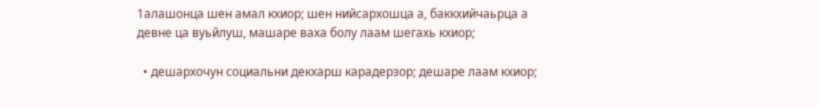1алашонца шен амал кхиор; шен нийсархошца а, баккхийчаьрца а девне ца вуьйлуш, машаре ваха болу лаам шегахь кхиор;

  • дешархочун социальни декхарш карадерзор; дешаре лаам кхиор;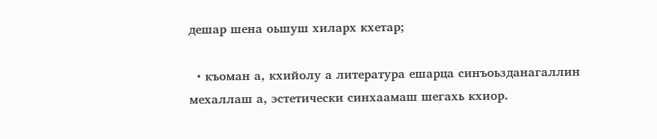дешар шена оьшуш хиларх кхетар;

  • къоман а, кхийолу а литература ешарца синъоьзданагаллин мехаллаш а, эстетически синхаамаш шегахь кхиор.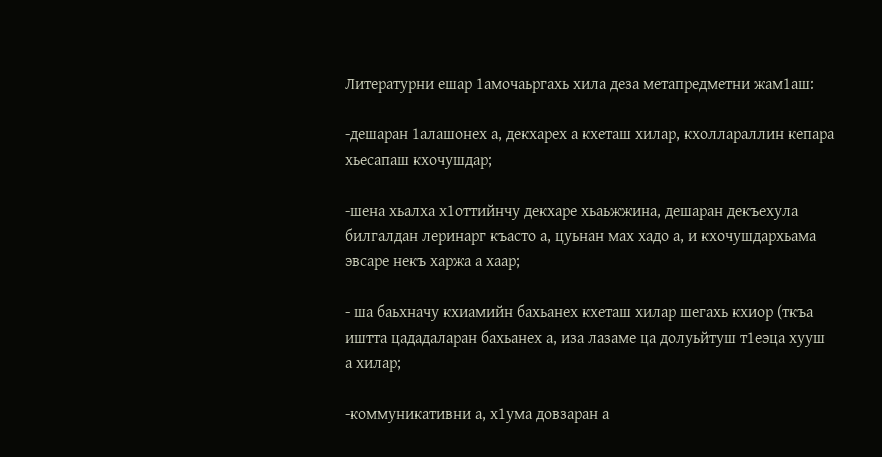Литературни ешар 1амочаьргахь хила деза метапредметни жам1аш:

-дешаран 1алашонех а, декхарех а кхеташ хилар, кхоллараллин кепара хьесапаш кхочушдар;

-шена хьалха х1оттийнчу декхаре хьаьжжина, дешаран декъехула билгалдан леринарг къасто а, цуьнан мах хадо а, и кхочушдархьама эвсаре некъ харжа а хаар;

- ша баьхначу кхиамийн бахьанех кхеташ хилар шегахь кхиор (ткъа иштта цададаларан бахьанех а, иза лазаме ца долуьйтуш т1еэца хууш а хилар;

-коммуникативни а, х1ума довзаран а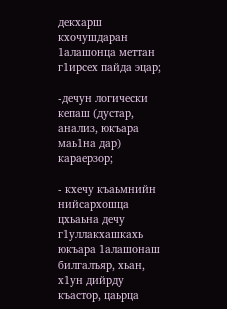декхарш кхочушдаран 1алашонца меттан г1ирсех пайда эцар;

-дечун логически кепаш (дустар, анализ, юкъара маь1на дар) караерзор;

- кхечу къаьмнийн нийсархошца цхьаьна дечу г1уллакхашкахь юкъара 1алашонаш билгалъяр, хьан, х1ун дийрду къастор, цаьрца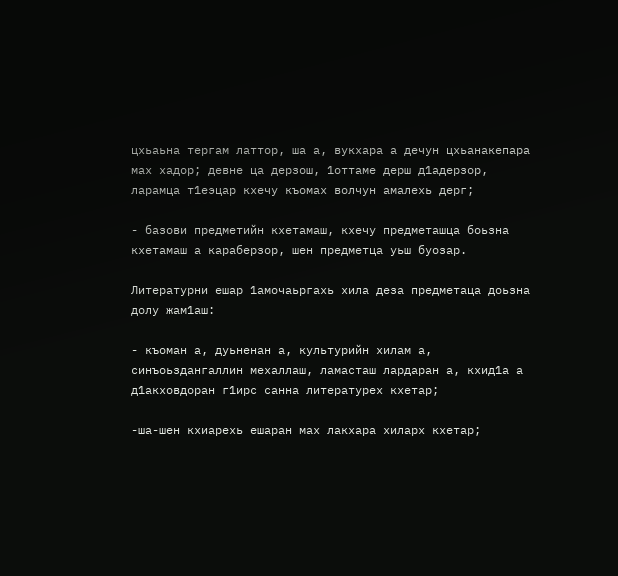цхьаьна тергам латтор, ша а, вукхара а дечун цхьанакепара мах хадор; девне ца дерзош, 1оттаме дерш д1адерзор, ларамца т1еэцар кхечу къомах волчун амалехь дерг;

- базови предметийн кхетамаш, кхечу предметашца боьзна кхетамаш а караберзор, шен предметца уьш буозар.

Литературни ешар 1амочаьргахь хила деза предметаца доьзна долу жам1аш:

- къоман а, дуьненан а, культурийн хилам а, синъоьздангаллин мехаллаш, ламасташ лардаран а, кхид1а а д1акховдоран г1ирс санна литературех кхетар;

-ша-шен кхиарехь ешаран мах лакхара хиларх кхетар;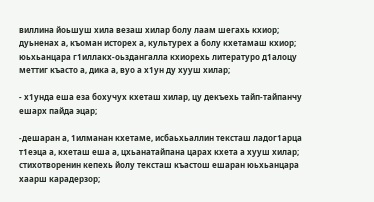виллина йоьшуш хила везаш хилар болу лаам шегахь кхиор; дуьненах а, къоман исторех а, культурех а болу кхетамаш кхиор; юьхьанцара г1иллакх-оьздангалла кхиорехь литературо д1алоцу меттиг къасто а, дика а, вуо а х1ун ду хууш хилар;

- х1унда еша еза бохучух кхеташ хилар, цу декъехь тайп-тайпанчу ешарх пайда эцар;

-дешаран а, 1илманан кхетаме, исбаьхьаллин тексташ ладог1арца т1еэца а, кхеташ еша а, цхьанатайпана царах кхета а хууш хилар; стихотворенин кепехь йолу тексташ къастош ешаран юьхьанцара хаарш карадерзор;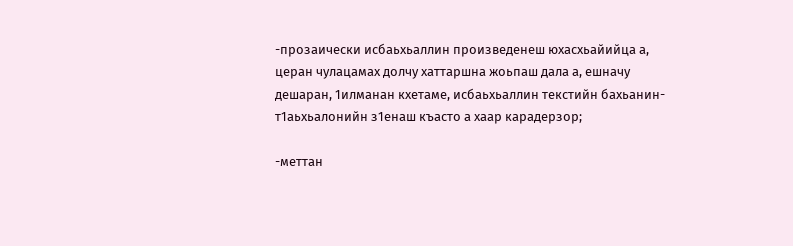-прозаически исбаьхьаллин произведенеш юхасхьайийца а, церан чулацамах долчу хаттаршна жоьпаш дала а, ешначу дешаран, 1илманан кхетаме, исбаьхьаллин текстийн бахьанин-т1аьхьалонийн з1енаш къасто а хаар карадерзор;

-меттан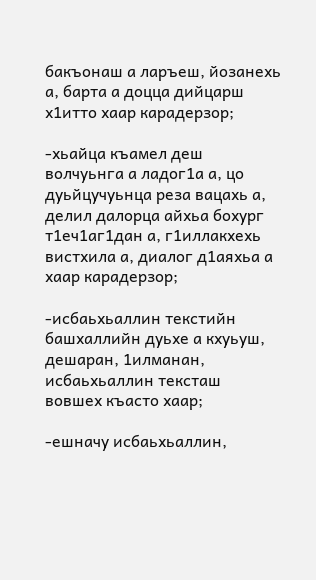бакъонаш а ларъеш, йозанехь а, барта а доцца дийцарш х1итто хаар карадерзор;

-хьайца къамел деш волчуьнга а ладог1а а, цо дуьйцучуьнца реза вацахь а, делил далорца айхьа бохург т1еч1аг1дан а, г1иллакхехь вистхила а, диалог д1аяхьа а хаар карадерзор;

-исбаьхьаллин текстийн башхаллийн дуьхе а кхуьуш, дешаран, 1илманан, исбаьхьаллин тексташ вовшех къасто хаар;

-ешначу исбаьхьаллин,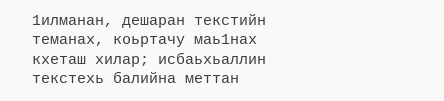1илманан, дешаран текстийн теманах, коьртачу маь1нах кхеташ хилар; исбаьхьаллин текстехь балийна меттан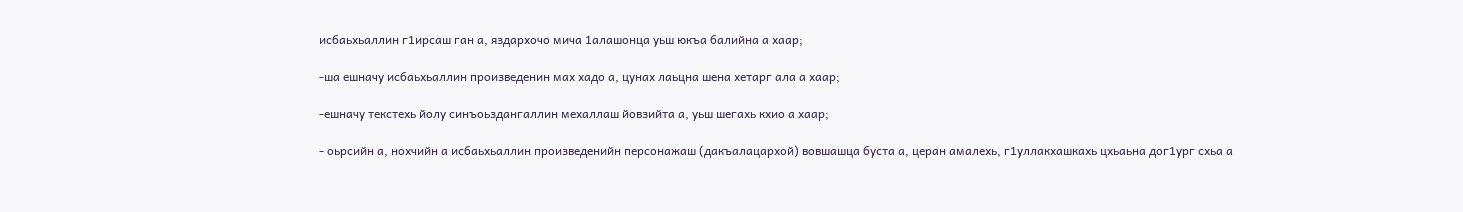исбаьхьаллин г1ирсаш ган а, яздархочо мича 1алашонца уьш юкъа балийна а хаар;

-ша ешначу исбаьхьаллин произведенин мах хадо а, цунах лаьцна шена хетарг ала а хаар;

-ешначу текстехь йолу синъоьздангаллин мехаллаш йовзийта а, уьш шегахь кхио а хаар;

- оьрсийн а, нохчийн а исбаьхьаллин произведенийн персонажаш (дакъалацархой) вовшашца буста а, церан амалехь, г1уллакхашкахь цхьаьна дог1ург схьа а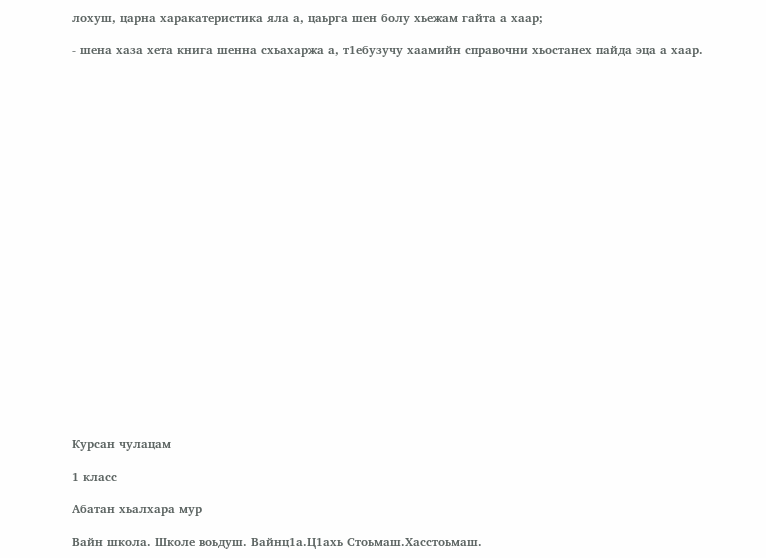лохуш, царна харакатеристика яла а, цаьрга шен болу хьежам гайта а хаар;

- шена хаза хета книга шенна схьахаржа а, т1ебузучу хаамийн справочни хьостанех пайда эца а хаар.























Курсан чулацам

1 класс

Абатан хьалхара мур

Вайн школа. Школе воьдуш. Вайнц1а.Ц1ахь Стоьмаш.Хасстоьмаш.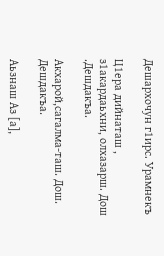Дешархочун г1ирс. Урамнекъ

Ц1ера дийнаташ , з1акардаьхни, олхазарш. Дош .Дешдакъа.

Акхарой,сагалма-таш. Дош. Дешдакъа.

Аьзнаш Аз [а],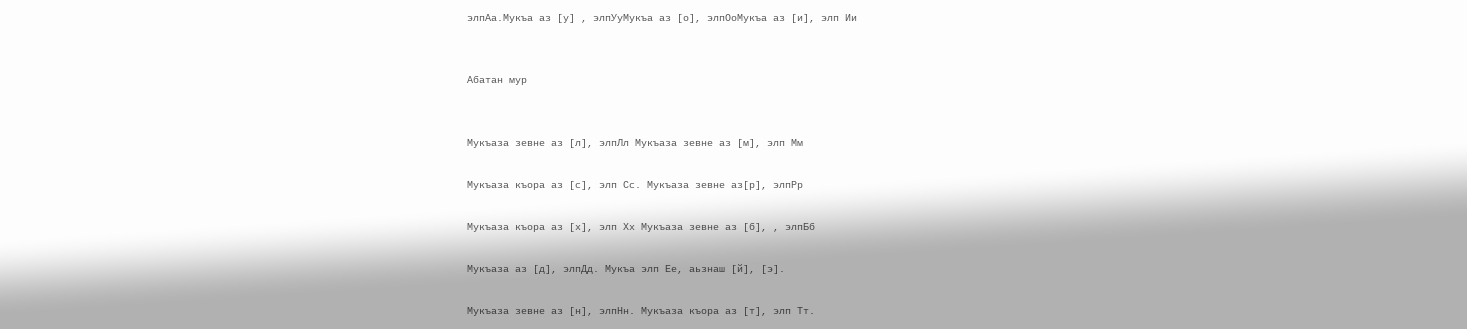элпАа.Мукъа аз [у] , элпУуМукъа аз [о], элпОоМукъа аз [и], элп Ии


Абатан мур


Мукъаза зевне аз [л], элпЛл Мукъаза зевне аз [м], элп Мм

Мукъаза къора аз [с], элп Сс. Мукъаза зевне аз[р], элпРр

Мукъаза къора аз [х], элп Хх Мукъаза зевне аз [б], , элпБб

Мукъаза аз [д], элпДд. Мукъа элп Ее, аьзнаш [й], [э].

Мукъаза зевне аз [н], элпНн. Мукъаза къора аз [т], элп Тт.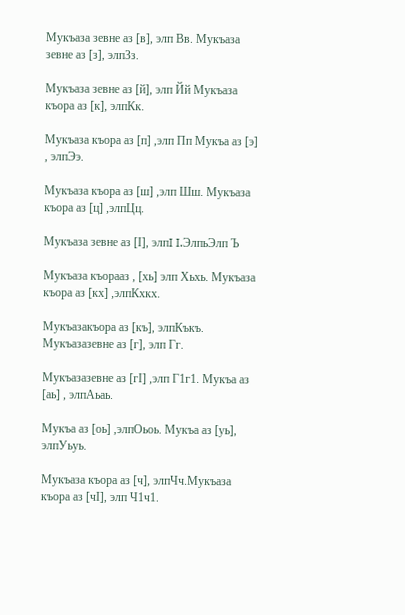Мукъаза зевне аз [в], элп Вв. Мукъаза зевне аз [з], элпЗз.

Мукъаза зевне аз [й], элп Йй Мукъаза къора аз [к], элпКк.

Мукъаза къора аз [п] ,элп Пп Мукъа аз [э] , элпЭэ.

Мукъаза къора аз [ш] ,элп Шш. Мукъаза къора аз [ц] ,элпЦц.

Мукъаза зевне аз [І], элпI I.ЭлпьЭлп Ъ

Мукъаза къорааз , [хь] элп Хьхь. Мукъаза къора аз [кх] ,элпКхкх.

Мукъазакъора аз [къ], элпКъкъ. Мукъазазевне аз [г], элп Гг.

Мукъазазевне аз [гІ] ,элп Г1г1. Мукъа аз [аь] , элпАьаь.

Мукъа аз [оь] ,элпОьоь. Мукъа аз [уь], элпУьуь.

Мукъаза къора аз [ч], элпЧч.Мукъаза къора аз [чІ], элп Ч1ч1.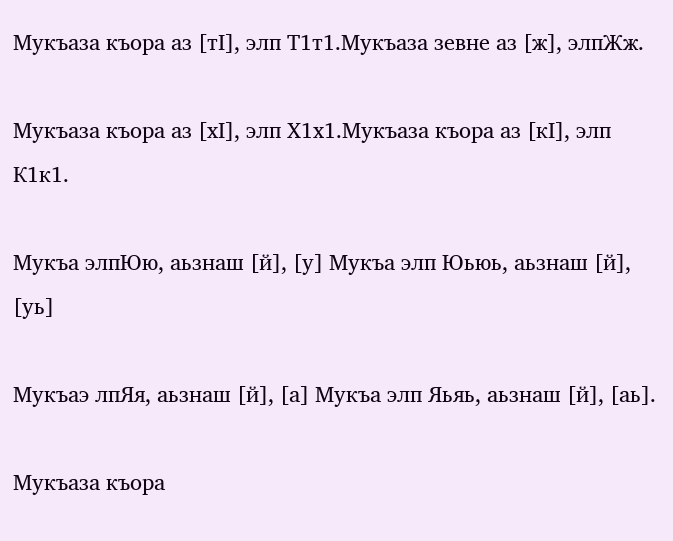Мукъаза къора аз [тІ], элп Т1т1.Мукъаза зевне аз [ж], элпЖж.

Мукъаза къора аз [хІ], элп Х1х1.Мукъаза къора аз [кІ], элп К1к1.

Мукъа элпЮю, аьзнаш [й], [у] Мукъа элп Юьюь, аьзнаш [й], [уь]

Мукъаэ лпЯя, аьзнаш [й], [а] Мукъа элп Яьяь, аьзнаш [й], [аь].

Мукъаза къора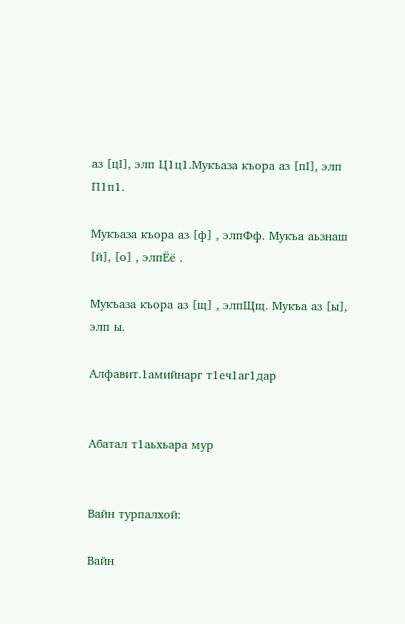аз [цІ], элп Ц1ц1.Мукъаза къора аз [пІ], элп П1п1.

Мукъаза къора аз [ф] , элпФф. Мукъа аьзнаш [й], [о] , элпЁё .

Мукъаза къора аз [щ] , элпЩщ. Мукъа аз [ы], элп ы.

Алфавит.1амийнарг т1еч1аг1дар


Абатал т1аьхьара мур


Вайн турпалхой:

Вайн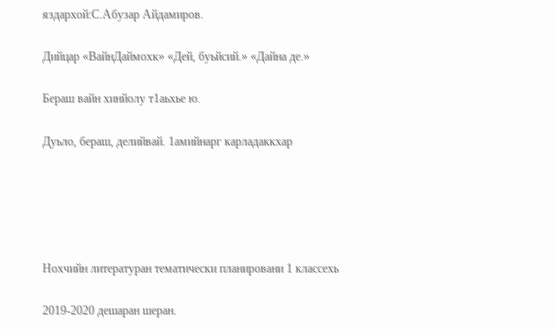яздархой:С.Абузар Айдамиров.

Дийцар «ВайнДаймохк» «Дей, буьйсий.» «Дайна де.»

Бераш вайн хинйолу т1аьхье ю.

Дуьло, бераш, делийвай. 1амийнарг карладаккхар





Нохчийн литературан тематически планировани 1 классехь

2019-2020 дешаран шеран.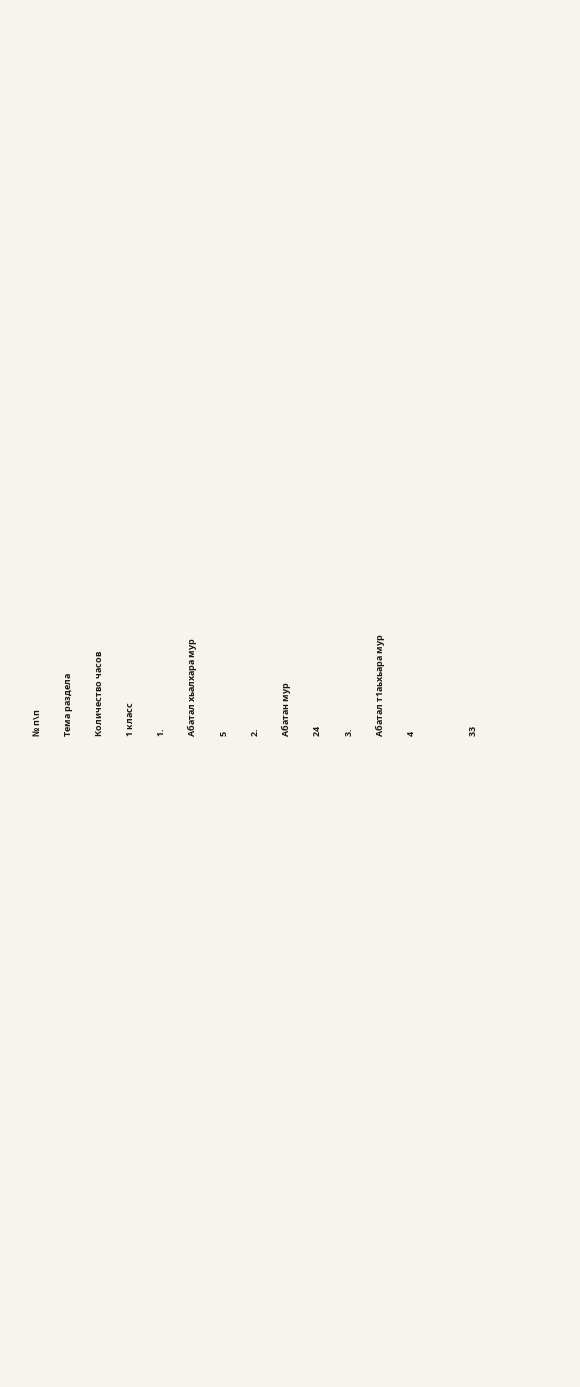№ п\п

Тема раздела

Количество часов

1 класс

1.

Абатал хьалхара мур

5

2.

Абатан мур

24

3.

Абатал т1аьхьара мур

4



33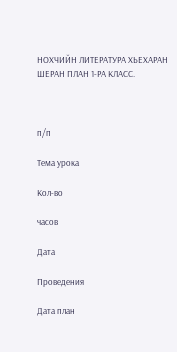НОХЧИЙН ЛИТЕРАТУРА ХЬЕХАРАН ШЕРАН ПЛАН 1-РА КЛАСС.



п/п

Тема урока

Кол-во

часов

Дата

Проведения

Дата план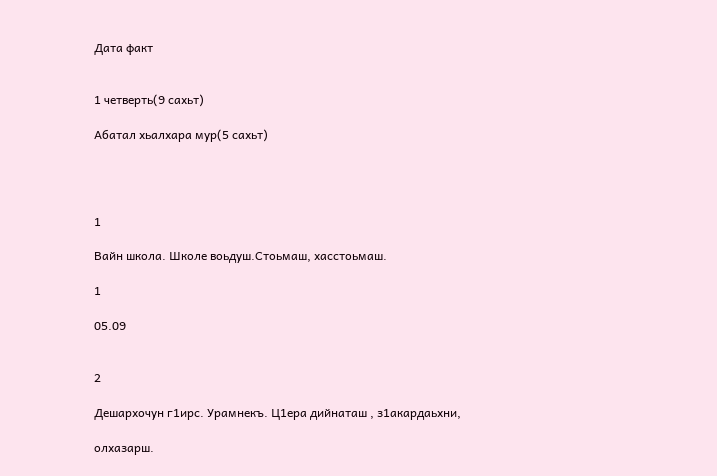Дата факт


1 четверть(9 сахьт)

Абатал хьалхара мур(5 сахьт)




1

Вайн школа. Школе воьдуш.Стоьмаш, хасстоьмаш.

1

05.09


2

Дешархочун г1ирс. Урамнекъ. Ц1ера дийнаташ , з1акардаьхни,

олхазарш.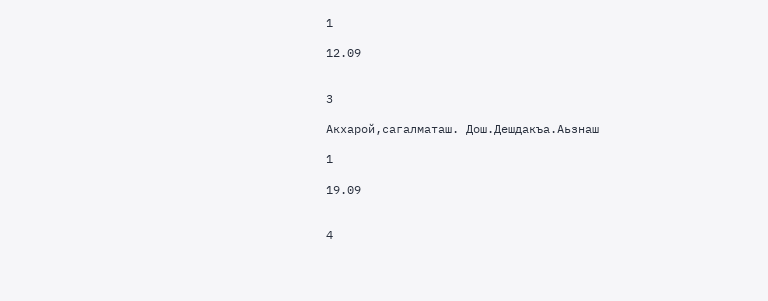1

12.09


3

Акхарой,сагалматаш. Дош.Дешдакъа.Аьзнаш

1

19.09


4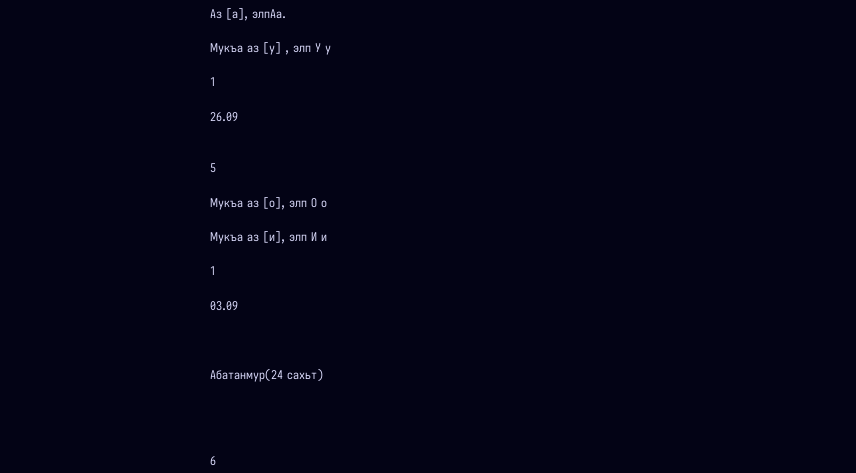Аз [а], элпАа.

Мукъа аз [у] , элп У у

1

26.09


5

Мукъа аз [о], элп О о

Мукъа аз [и], элп И и

1

03.09



Абатанмур(24 сахьт)




6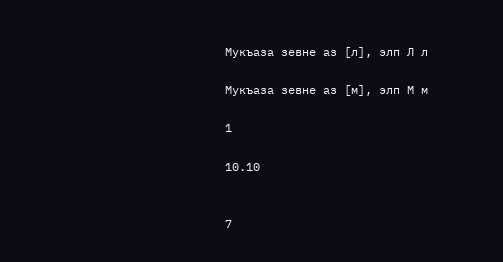Мукъаза зевне аз [л], элп Л л

Мукъаза зевне аз [м], элп М м

1

10.10


7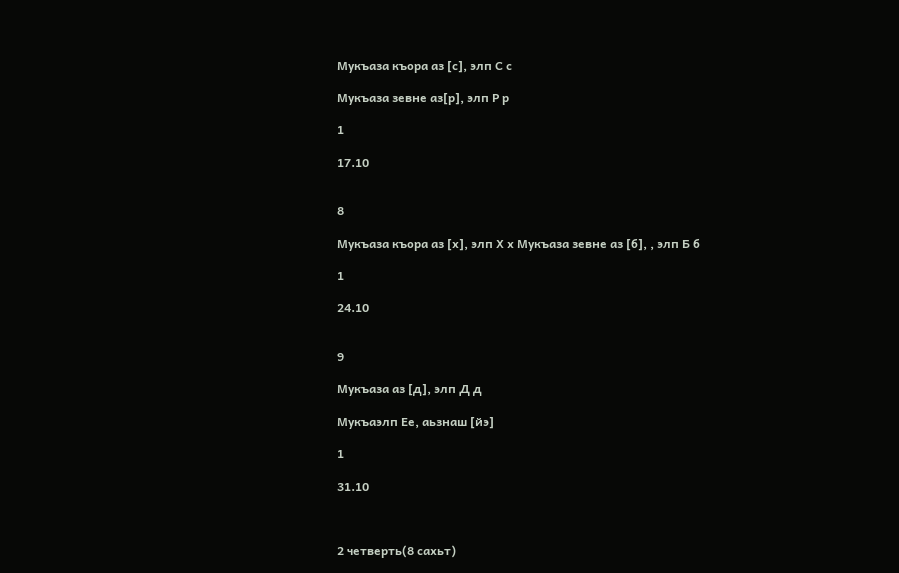Мукъаза къора аз [с], элп С с

Мукъаза зевне аз[р], элп Р р

1

17.10


8

Мукъаза къора аз [х], элп Х х Мукъаза зевне аз [б], , элп Б б

1

24.10


9

Мукъаза аз [д], элп Д д

Мукъаэлп Ее, аьзнаш [йэ]

1

31.10



2 четверть(8 сахьт)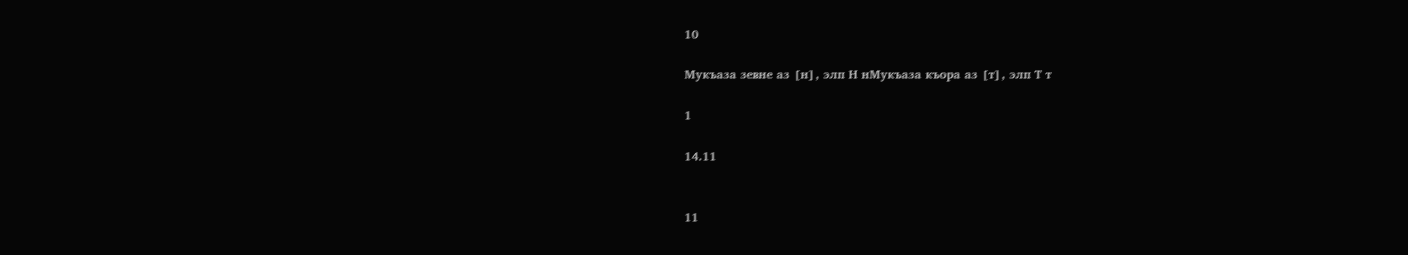10

Мукъаза зевне аз [н], элп Н нМукъаза къора аз [т], элп Т т

1

14.11


11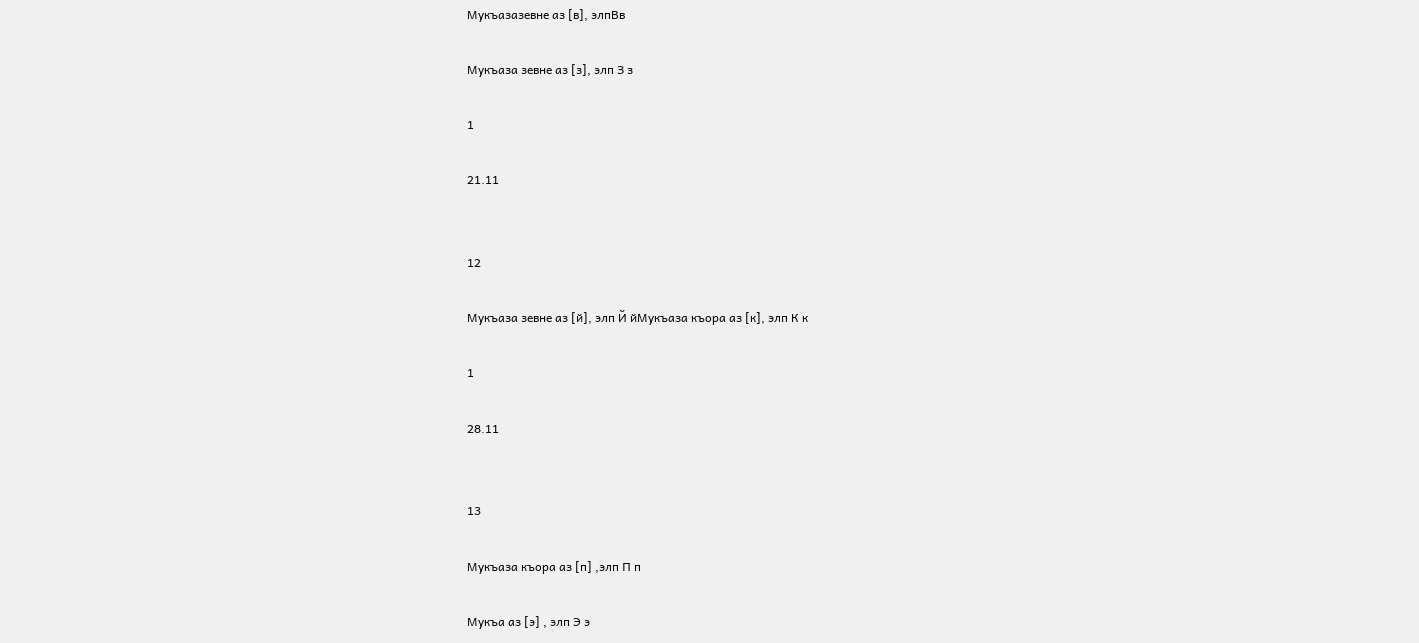Мукъазазевне аз [в], элпВв

Мукъаза зевне аз [з], элп З з

1

21.11


12

Мукъаза зевне аз [й], элп Й йМукъаза къора аз [к], элп К к

1

28.11


13

Мукъаза къора аз [п] ,элп П п

Мукъа аз [э] , элп Э э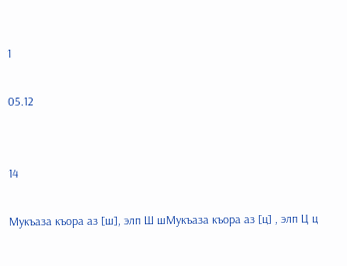1

05.12


14

Мукъаза къора аз [ш], элп Ш шМукъаза къора аз [ц] , элп Ц ц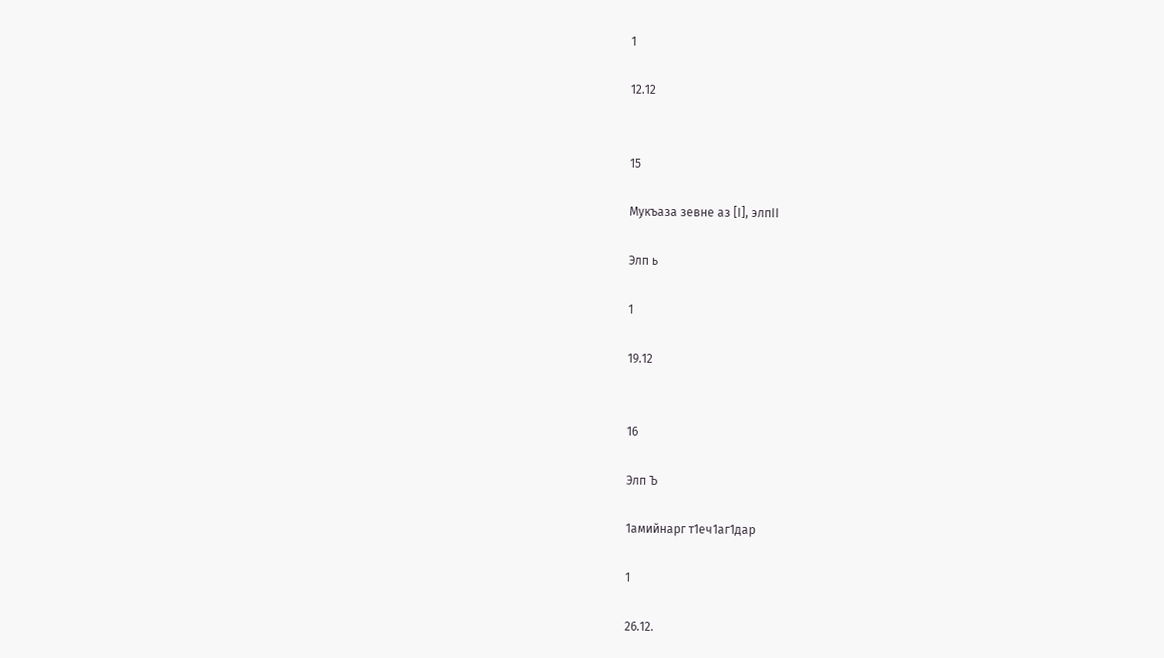1

12.12


15

Мукъаза зевне аз [І], элпII

Элп ь

1

19.12


16

Элп Ъ

1амийнарг т1еч1аг1дар

1

26.12.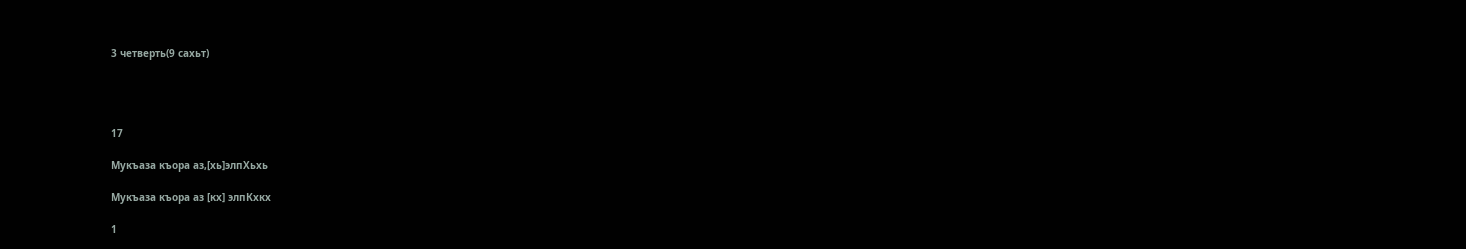3 четверть(9 сахьт)




17

Мукъаза къора аз,[хь]элпХьхь

Мукъаза къора аз [кх] элпКхкх

1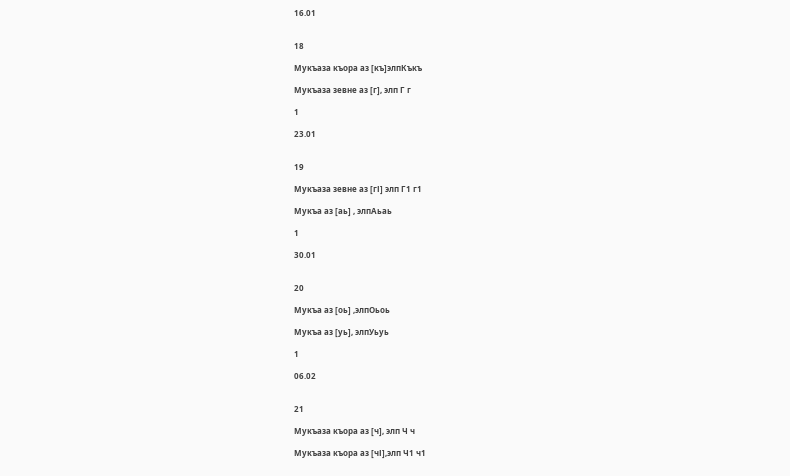16.01


18

Мукъаза къора аз [къ]элпКъкъ

Мукъаза зевне аз [г], элп Г г

1

23.01


19

Мукъаза зевне аз [гІ] элп Г1 г1

Мукъа аз [аь] , элпАьаь

1

30.01


20

Мукъа аз [оь] ,элпОьоь

Мукъа аз [уь], элпУьуь

1

06.02


21

Мукъаза къора аз [ч], элп Ч ч

Мукъаза къора аз [чІ],элп Ч1 ч1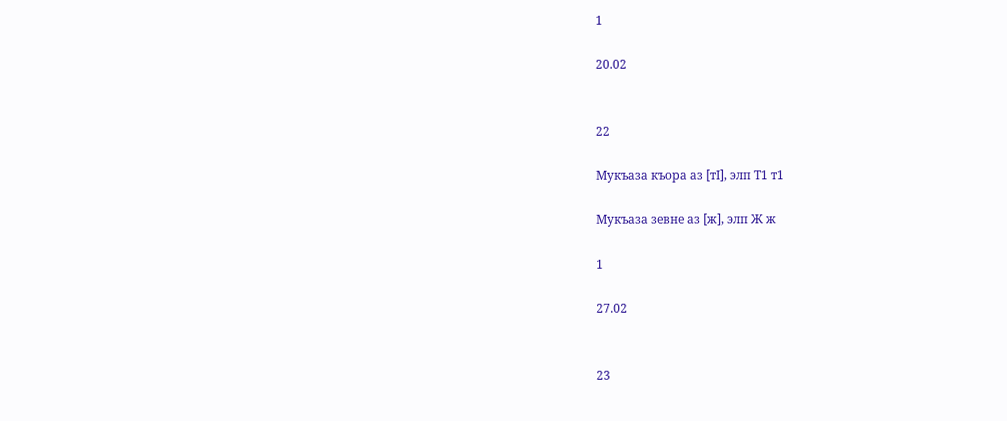1

20.02


22

Мукъаза къора аз [тІ], элп Т1 т1

Мукъаза зевне аз [ж], элп Ж ж

1

27.02


23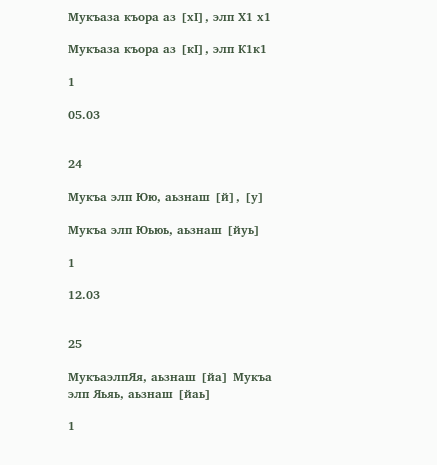Мукъаза къора аз [хІ], элп Х1 х1

Мукъаза къора аз [кІ], элп К1к1

1

05.03


24

Мукъа элп Юю, аьзнаш [й], [у]

Мукъа элп Юьюь, аьзнаш [йуь]

1

12.03


25

МукъаэлпЯя, аьзнаш [йа] Мукъа элп Яьяь, аьзнаш [йаь]

1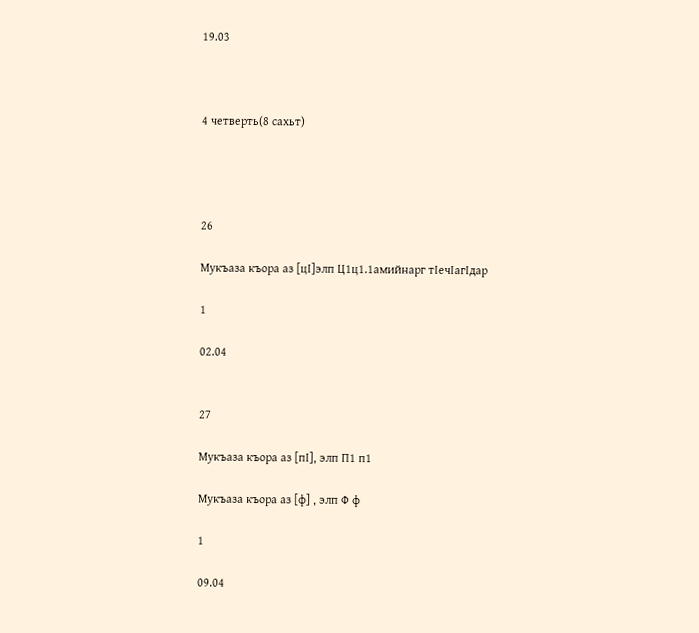19.03



4 четверть(8 сахьт)




26

Мукъаза къора аз [цІ]элп Ц1ц1.1амийнарг тIечIагIдар

1

02.04


27

Мукъаза къора аз [пІ], элп П1 п1

Мукъаза къора аз [ф] , элп Ф ф

1

09.04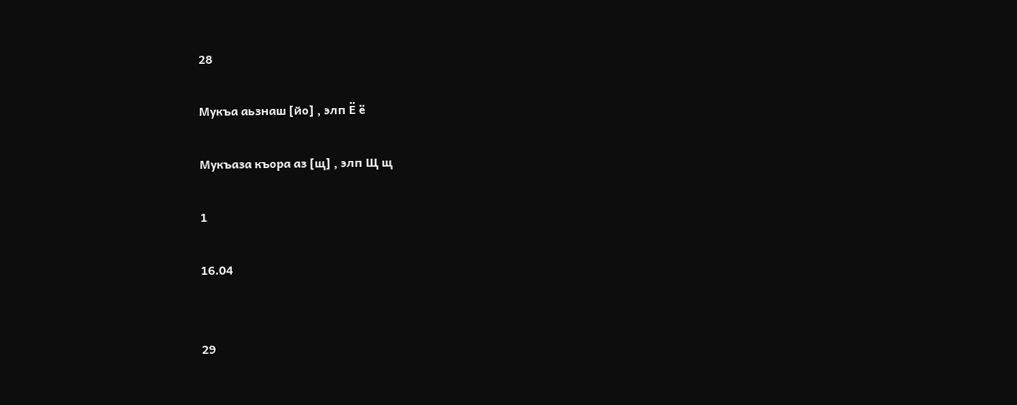28

Мукъа аьзнаш [йо] , элп Ё ё

Мукъаза къора аз [щ] , элп Щ щ

1

16.04


29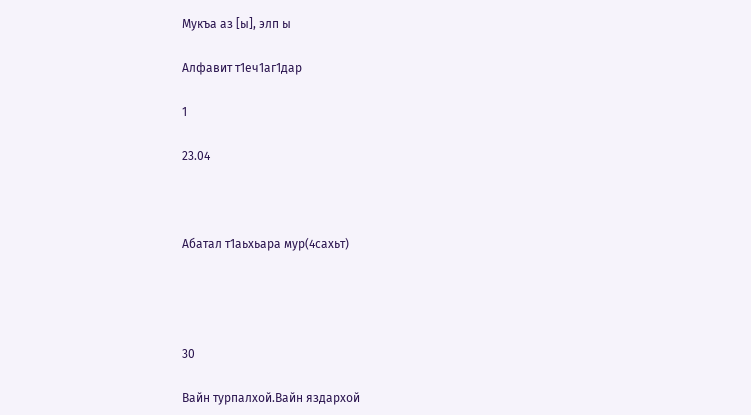Мукъа аз [ы], элп ы

Алфавит т1еч1аг1дар

1

23.04



Абатал т1аьхьара мур(4сахьт)




30

Вайн турпалхой.Вайн яздархой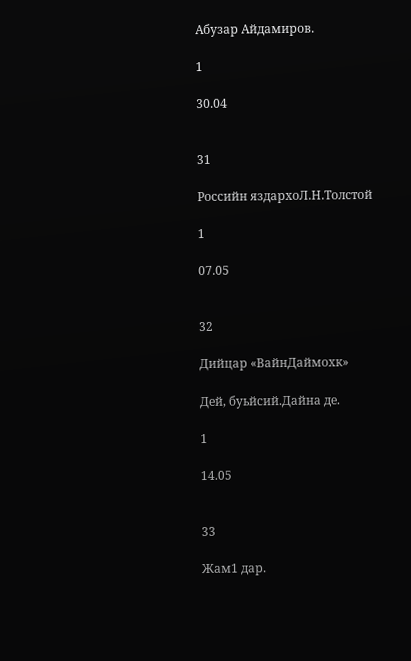Абузар Айдамиров.

1

30.04


31

Российн яздархоЛ.Н.Толстой

1

07.05


32

Дийцар «ВайнДаймохк»

Дей, буьйсий.Дайна де.

1

14.05


33

Жам1 дар.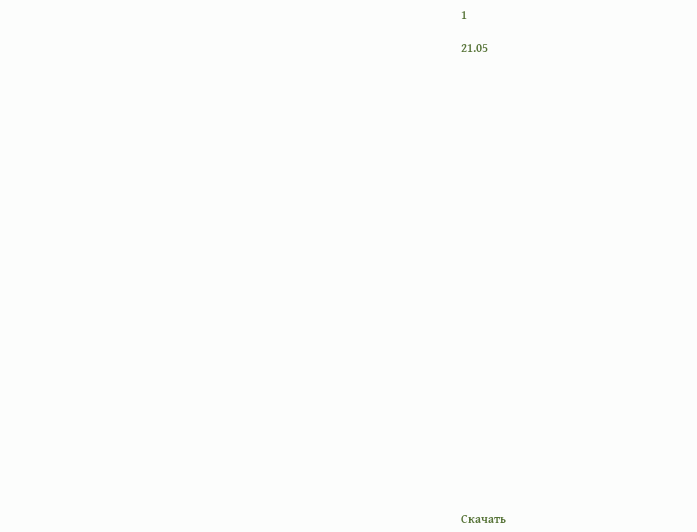1

21.05



























Скачать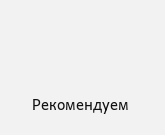Рекомендуем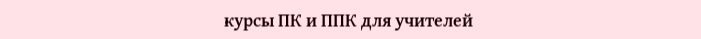курсы ПК и ППК для учителей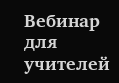Вебинар для учителей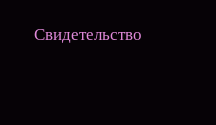Свидетельство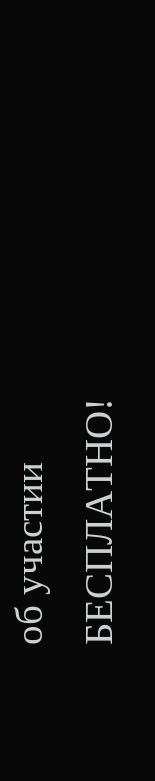об участии БЕСПЛАТНО!